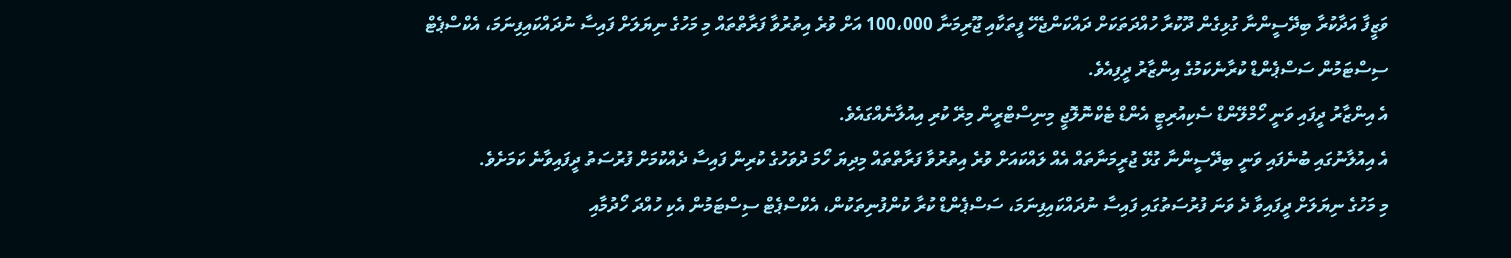ވަޒީފާ އަދާކުރާ ބިދޭސީންނާ ގުޅިގެން ދޫކުރާ ހުއްދަތަކަށް ދައްކަންޖެހޭ ފީތަކާއި ޖޫރިމަނާ 100،000 އަށް ވުރެ އިތުރުވާ ފަރާތްތައް މި މަހުގެ ނިޔަލަށް ފައިސާ ނުދައްކައިފިނަމަ، އެކްސްޕެޓް ސިސްޓަމުން ސަސްޕެންޑް ކުރާނެކަމުގެ އިންޒާރު ދީފިއެވެ.
އެ އިންޒާރު ދީފައި ވަނީ ހޯމްލޭންޑް ސެކިއުރިޓީ އެންޑް ޓެކްނޮލޮޖީ މިނިސްޓްރީން މިރޭ ކުރި އިއުލާނެއްގައެވެ.
އެ އިއުލާނުގައި ބުނެފައި ވަނީ ބިދޭސީންނާ ގުޅޭ ޖުރީމަނާތައް އެއް ލައްކައަށް ވުރެ އިތުރުވާ ފަރާތްތައް މިދިޔަ ހޯމަ ދުވަހުގެ ކުރިން ފައިސާ ދެއްކުމަށް ފުރުސަތު ދީފައިވާނެ ކަމަށެވެ.
މި މަހުގެ ނިޔަލަށް ދީފައިވާ ދެ ވަނަ ފުރުސަތުގައި ފައިސާ ނުދައްކައިފިނަމަ، ސަސްޕެންޑް ކުރާ ކުންފުނިތަކުން، އެކްސްޕެޓް ސިސްޓަމުން އެކި ހުއްދަ ހޯދުމާއި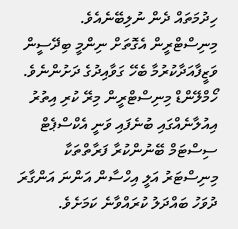ހިދުމަތައް ދެން ނުލިބޭނެއެވެ.
މިނިސްޓްރީން އެގޮތަށް ނިންމީ ބިދޭސީން ވަޒީފާއަދާކުރުމާ ބެހޭ ގަވާއިދުގެ ދަށުންނެވެ.
ހޯމްލޭންޑް މިނިސްޓްރީން މިރޭ ކުރި އިތުރު އިއުލާނެއްގައި ބުނެފައި ވަނީ އެކްސްޕެޓް ސިސްޓަމް ބޭނުންކުރާ ފަރާތްތަކާ މިނިސްޓަރު އަލީ އިހްސާން އަންނަ އަންގާރަ ދުވަހު ބައްދަލު ކުރައްވާނެ ކަމަށެވެ.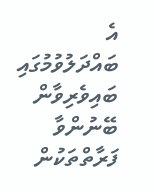އެ ބައްދަލުވުމުގައި ބައިވެރިވާން ބޭނުންވާ ފަރާތްތަކުން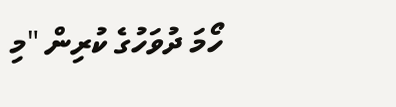ހޯމަ ދުވަހުގެ ކުރިން "މި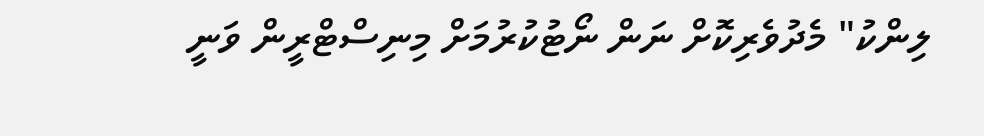ލިންކު" މެދުވެރިކޮށް ނަން ނޯޓުކުރުމަށް މިނިސްޓްރީން ވަނީ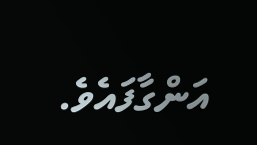އަންގާފައެވެ.